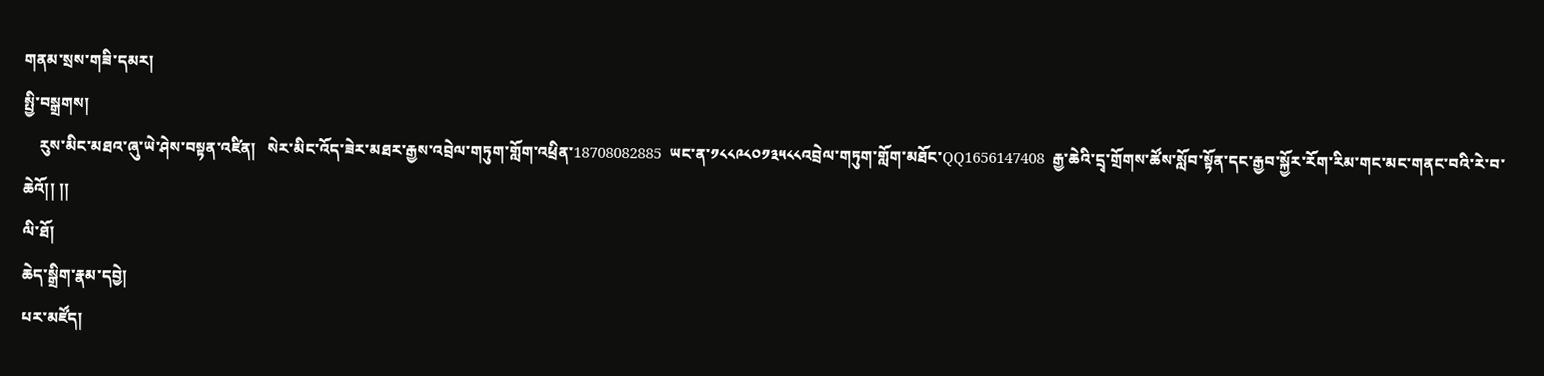གནམ་སྲས་གཟི་དམར།
སྤྱི་བསྒྲགས།
    རུས་མིང་མཐའ་ཞུ་ཡེ་ཤེས་བསྟན་འཛིན།   སེར་མིང་འོད་ཟེར་མཐར་རྒྱས་འབྲེལ་གཏུག་གློག་འཕྲིན་18708082885  ཡང་ན་༡༨༨༩༨༠༡༣༥༨༨འབྲེལ་གཏུག་གློག་མཐོང་QQ1656147408  རྒྱ་ཆེའི་དྲྭ་གྲོགས་ཚོས་སློབ་སྟོན་དང་རྒྱབ་སྐྱོར་རོག་རིམ་གང་མང་གནང་བའི་རེ་བ་ཆེའོ།། །།
ལི་ཐོ།
ཆེད་སྒྲིག་རྣམ་དབྱེ།
པར་མཛོད།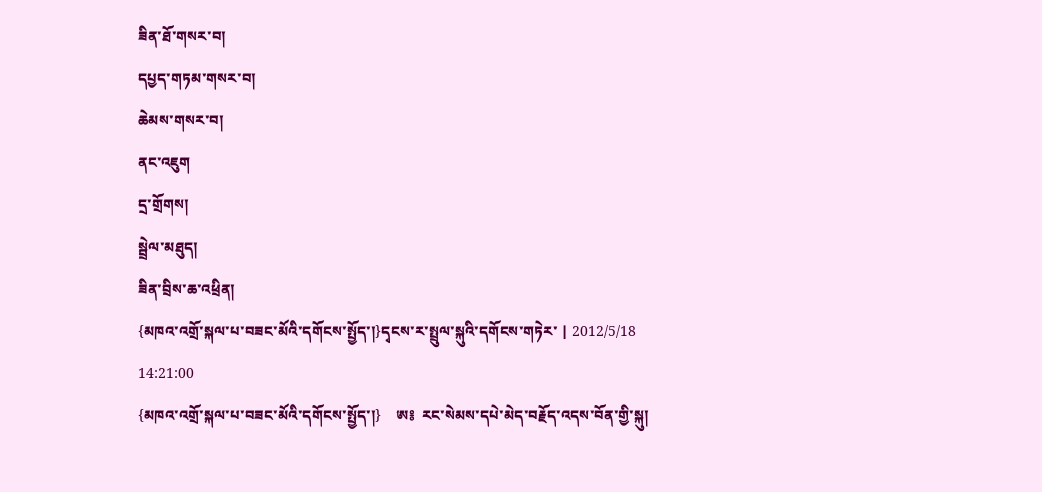ཟིན་ཐོ་གསར་བ།
དཔྱད་གཏམ་གསར་བ།
ཆེམས་གསར་བ།
ནང་འཇུག
དྲ་གྲོགས།
སྦྲེལ་མཐུད།
ཟིན་བྲིས་ཆ་འཕྲིན།
{མཁའ་འགྲོ་སྐལ་པ་བཟང་མོའི་དགོངས་སྤྱོད་།}དྭངས་ར་སྤྲུལ་སྐུའི་དགོངས་གཏེར་ | 2012/5/18 14:21:00
{མཁའ་འགྲོ་སྐལ་པ་བཟང་མོའི་དགོངས་སྤྱོད་།}    ཨ༔  རང་སེམས་དཔེ་མེད་བརྗོད་འདས་བོན་གྱི་སྐུ།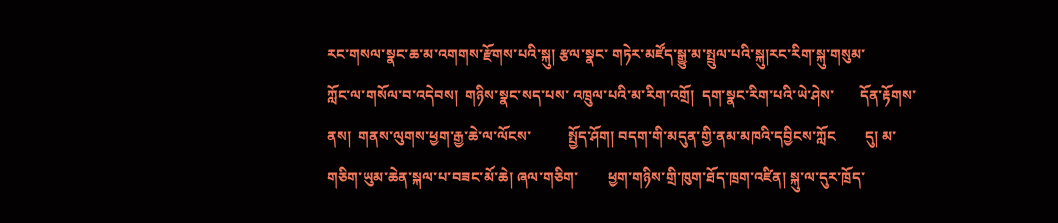རང་གསལ་སྣང་ཆ་མ་འགགས་རྫོགས་པའི་སྐུ། རྩལ་སྣང་ གཏེར་མཛོད་སྒྱུ་མ་སྤྲུལ་པའི་སྐུ།རང་རིག་སྐུ་གསུམ་                  ཀློང་ལ་གསོལ་བ་འདེབས།  གཉིས་སྣང་སད་པས་ འཁྲུལ་པའི་མ་རིག་འགྲོ།  དག་སྣང་རིག་པའི་ཡེ་ཤེས་       དོན་རྟོགས་ནས།  གནས་ལུགས་ཕྱག་རྒྱ་ཆེ་ལ་ལོངས་          སྤྱོད་ཤོག། བདག་གི་མདུན་གྱི་ནམ་མཁའི་དབྱིངས་ཀློང        དུ། མ་གཅིག་ཡུམ་ཆེན་སྐལ་པ་བཟང་མོ་ཆེ། ཞལ་གཅིག་        ཕྱག་གཉིས་གྲི་ཁུག་ཐོད་ཁྲག་འཛིན། སྐུ་ལ་དུར་ཁྲོད་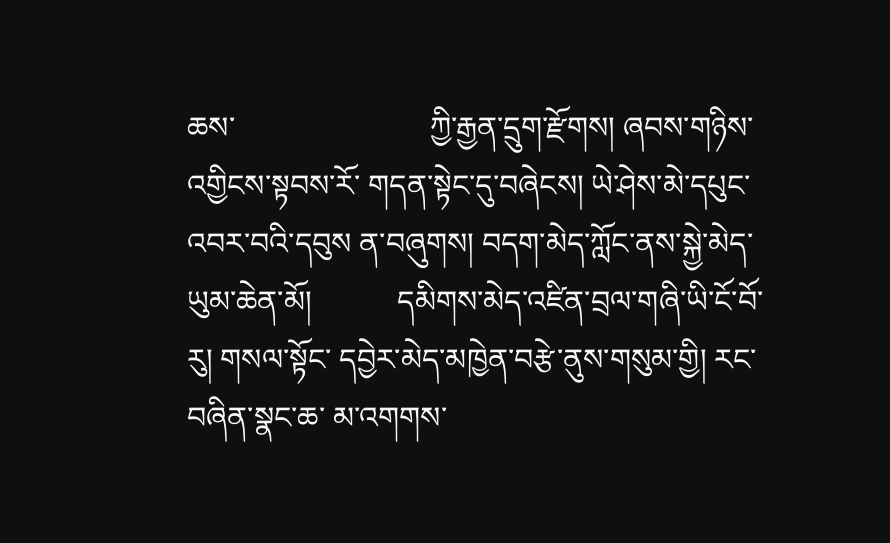ཆས་                         ཀྱི་རྒྱན་དྲུག་རྫོགས། ཞབས་གཉིས་འགྱིངས་སྟབས་རོ་ གདན་སྟེང་དུ་བཞེངས། ཡེ་ཤེས་མེ་དཔུང་འབར་བའི་དབུས ན་བཞུགས། བདག་མེད་ཀློང་ནས་སྐྱེ་མེད་ཡུམ་ཆེན་མོ།           དམིགས་མེད་འཛིན་བྲལ་གཞི་ཡི་ངོ་བོ་རུ། གསལ་སྟོང་ དབྱེར་མེད་མཁྱེན་བརྩེ་ནུས་གསུམ་གྱི། རང་བཞིན་སྣང་ཆ་ མ་འགགས་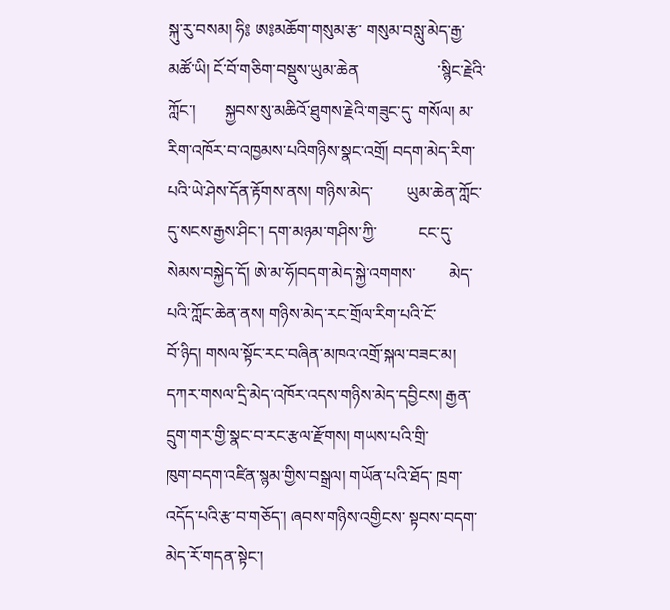སྐུ་རུ་བསམ། ཧི༔ ཨ༔མཆོག་གསུམ་རྩ་ གསུམ་བསླུ་མེད་རྒྱ་མཚོ་ཡི། ངོ་བོ་གཅིག་བསྡུས་ཡུམ་ཆེན                   ་སྙིང་རྗེའི་ཀློང་།       སྐྱབས་སུ་མཆིའོ་ཐུགས་རྗེའི་གཟུང་དུ་ གསོལ། མ་རིག་འཁོར་བ་འཁྱམས་པའིགཉིས་སྣང་འགྲོ། བདག་མེད་རིག་པའི་ཡེ་ཤེས་དོན་རྟོགས་ནས། གཉིས་མེད་        ཡུམ་ཆེན་ཀློང་དུ་སངས་རྒྱས་ཤིང་། དག་མཉམ་གཤིས་ཀྱི་          ངང་དུ་སེམས་བསྐྱེད་དོ། ཨེ་མ་ཧོ།བདག་མེད་སྐྱེ་འགགས་        མེད་པའི་ཀློང་ཆེན་ནས། གཉིས་མེད་རང་གྲོལ་རིག་པའི་ངོ་          བོ་ཉིད། གསལ་སྟོང་རང་བཞིན་མཁའ་འགྲོ་སྐལ་བཟང་མ།         དཀར་གསལ་དྲི་མེད་འཁོར་འདས་གཉིས་མེད་དབྱིངས། རྒྱན་དྲུག་གར་གྱི་སྣང་བ་རང་རྩལ་རྫོགས། གཡས་པའི་གྲི་                         ཁུག་བདག་འཛིན་སྙམ་གྱིས་བསྒྲལ། གཡོན་པའི་ཐོད་ ཁྲག་འདོད་པའི་རྩ་བ་གཅོད་། ཞབས་གཉིས་འགྱིངས་ སྟབས་བདག་མེད་རོ་གདན་སྟེང་།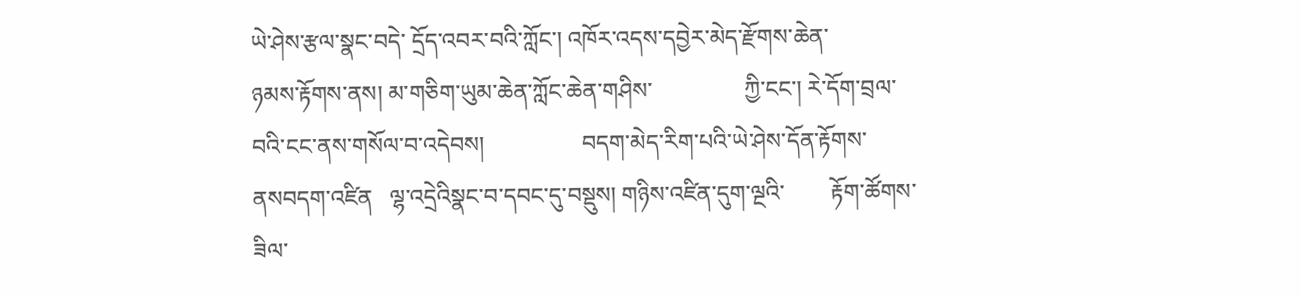ཡེ་ཤེས་རྩལ་སྣང་བདེ་ དྲོད་འབར་བའི་ཀློང་། འཁོར་འདས་དབྱེར་མེད་རྫོགས་ཆེན་         ཉམས་རྟོགས་ནས། མ་གཅིག་ཡུམ་ཆེན་ཀློང་ཆེན་གཤིས་                ཀྱི་ངང་། རེ་དོག་བྲལ་བའི་ངང་ནས་གསོལ་བ་འདེབས།                 བདག་མེད་རིག་པའི་ཡེ་ཤེས་དོན་རྟོགས་ནསབདག་འཛིན   ལྷ་འདྲེའིསྣང་བ་དབང་དུ་བསྡུས། གཉིས་འཛིན་དུག་ལྔའི་        རྟོག་ཚོགས་ཟིལ་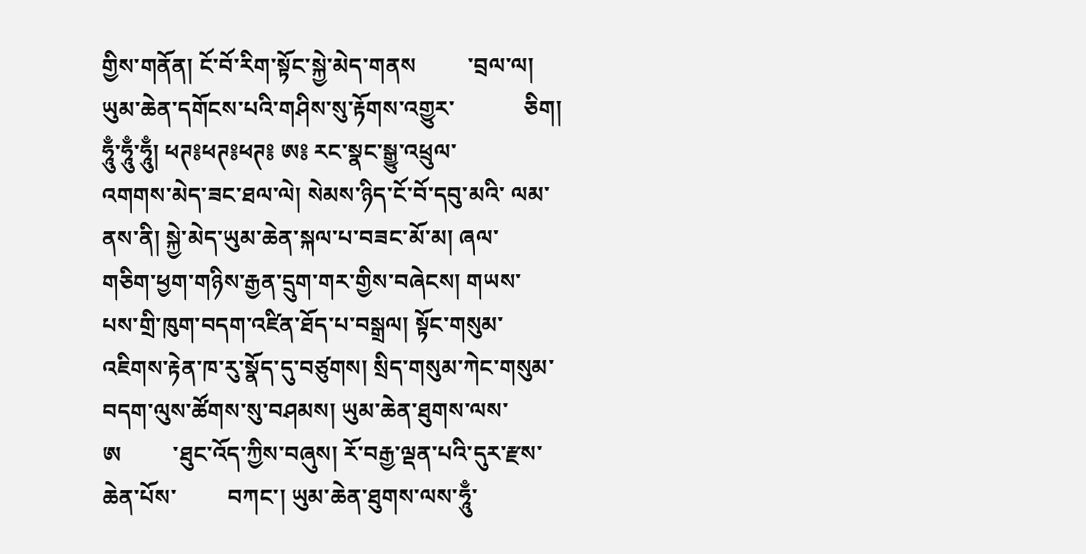གྱིས་གནོན། ངོ་བོ་རིག་སྟོང་སྐྱེ་མེད་གནས         ་བྲལ་ལ། ཡུམ་ཆེན་དགོངས་པའི་གཤིས་སུ་རྟོགས་འགྱུར་            ཅིག། ཧཱུྃ་ཧཱུྃ་ཧཱུྃ། ཕཊ༔ཕཊ༔ཕཊ༔ ཨ༔ རང་སྣང་སྒྱུ་འཕྲུལ་              འགགས་མེད་ཟང་ཐལ་ལེ། སེམས་ཉིད་ངོ་བོ་དབུ་མའི་ ལམ་ནས་ནི། སྐྱེ་མེད་ཡུམ་ཆེན་སྐལ་པ་བཟང་མོ་མ། ཞལ་         གཅིག་ཕྱག་གཉིས་རྒྱན་དྲུག་གར་གྱིས་བཞེངས། གཡས་        པས་གྲི་ཁུག་བདག་འཛིན་ཐོད་པ་བསྒྲལ། སྟོང་གསུམ་ འཇིགས་རྟེན་ཁ་རུ་སྣོད་དུ་བཙུགས། སྲིད་གསུམ་ཀེང་གསུམ་        བདག་ལུས་ཚོགས་སུ་བཤམས། ཡུམ་ཆེན་ཐུགས་ལས་ཨ         ་ཐུང་འོད་ཀྱིས་བཞུས། རོ་བརྒྱ་ལྡན་པའི་དུར་རྫས་ཆེན་པོས་         བཀང་། ཡུམ་ཆེན་ཐུགས་ལས་ཧཱུྃ་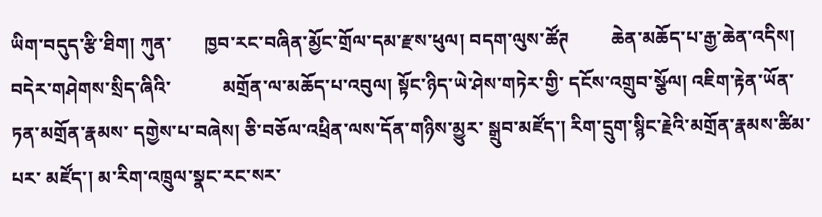ཡིག་བདུད་རྩི་ཐིག། ཀུན་       ཁྱབ་རང་བཞིན་མྱོང་གྲོལ་དམ་རྫས་ཕུལ། བདག་ལུས་ཚོཊ         ཆེན་མཆོད་པ་རྒྱ་ཆེན་འདིས། བདེར་གཤེགས་སྲིད་ཞིའི་           མགྲོན་ལ་མཆོད་པ་འབུལ། སྟོང་ཉིད་ཡེ་ཤེས་གཏེར་གྱི་ དངོས་འགྲུབ་སྩོལ། འཇིག་རྟེན་ཡོན་ཏན་མགྲོན་རྣམས་ དགྱེས་པ་བཞེས། ཅི་བཅོལ་འཕྲིན་ལས་དོན་གཉིས་མྱུར་ སྒྲུབ་མཛོད་། རིག་དྲུག་སྙིང་རྗེའི་མགྲོན་རྣམས་ཚིམ་པར་ མཛོད་། མ་རིག་འཁྲུལ་སྣང་རང་སར་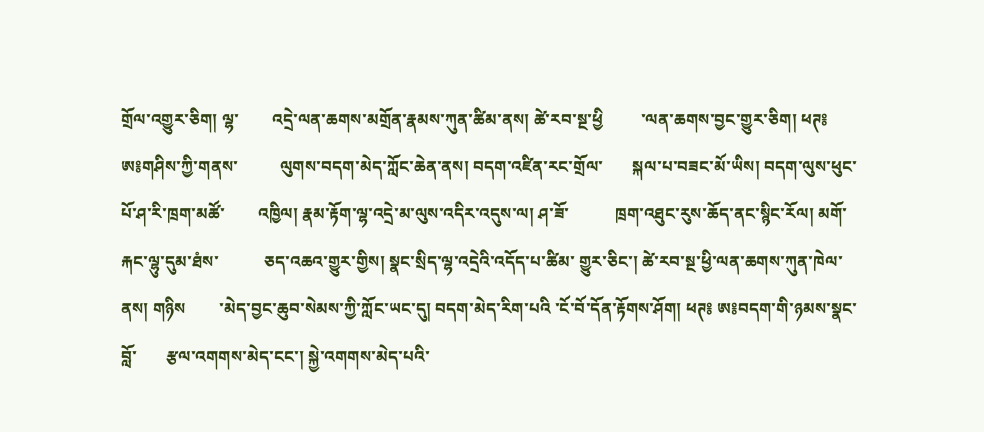གྲོལ་འགྱུར་ཅིག། ལྷ་        འདྲེ་ལན་ཆགས་མགྲོན་རྣམས་ཀུན་ཚིམ་ནས། ཚེ་རབ་སྔ་ཕྱི         ་ལན་ཆགས་བྱང་གྱུར་ཅིག། ཕཊ༔ ཨ༔གཤིས་ཀྱི་གནས་          ལུགས་བདག་མེད་ཀློང་ཆེན་ནས། བདག་འཛིན་རང་གྲོལ་       སྐལ་པ་བཟང་མོ་ཡིས། བདག་ལུས་ཕུང་པོ་ཤ་རི་ཁྲག་མཚོ་        འཁྱིལ། རྣམ་རྟོག་ལྷ་འདྲེ་མ་ལུས་འདིར་འདུས་ལ། ཤ་ཟོ་           ཁྲག་འཐུང་རུས་ཆོད་ནང་སྙིང་རོལ། མགོ་རྐང་ལྷུ་དུམ་ཐཾས་           ཅད་འཆའ་གྱུར་གྱིས། སྣང་སྲིད་ལྷ་འདྲེའི་འདོད་པ་ཚིམ་ གྱུར་ཅིང་། ཚེ་རབ་སྔ་ཕྱི་ལན་ཆགས་ཀུན་ཁེལ་ནས། གཉིས        ་མེད་བྱང་ཆུབ་སེམས་ཀྱི་ཀློང་ཡང་དུ། བདག་མེད་རིག་པའི ་ངོ་བོ་དོན་རྟོགས་ཤོག། ཕཊ༔ ཨ༔བདག་གི་ཉམས་སྣང་བློ་       རྩལ་འགགས་མེད་ངང་། སྐྱེ་འགགས་མེད་པའི་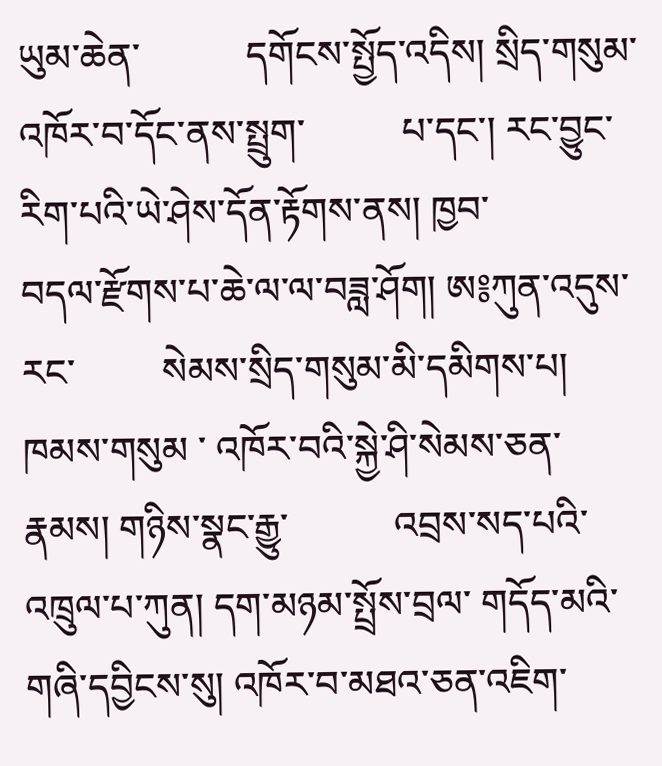ཡུམ་ཆེན་           དགོངས་སྤྱོད་འདིས། སྲིད་གསུམ་འཁོར་བ་དོང་ནས་སྤྲུག་          པ་དང་། རང་བྱུང་རིག་པའི་ཡེ་ཤེས་དོན་རྟོགས་ནས། ཁྱབ་        བདལ་རྫོགས་པ་ཆེ་ལ་ལ་བཟླ་ཤོག། ཨ༔ཀུན་འདུས་རང་         སེམས་སྲིད་གསུམ་མི་དམིགས་པ། ཁམས་གསུམ ་ འཁོར་བའི་སྐྱེ་ཤི་སེམས་ཅན་རྣམས། གཉིས་སྣང་རྒྱུ་           འབྲས་སད་པའི་འཁྲུལ་པ་ཀུན། དག་མཉམ་སྤྲོས་བྲལ་ གདོད་མའི་གཞི་དབྱིངས་སུ། འཁོར་བ་མཐའ་ཅན་འཇིག་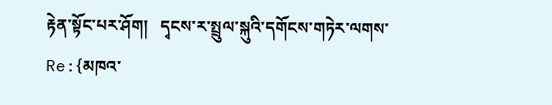རྟེན་སྟོང་པར་ཤོག།   དྭངས་ར་སྤྲུལ་སྐུའི་དགོངས་གཏེར་ལགས་
Re:{མཁའ་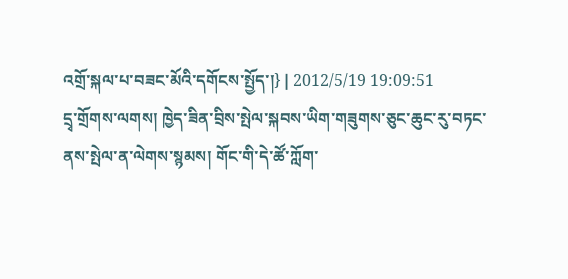འགྲོ་སྐལ་པ་བཟང་མོའི་དགོངས་སྤྱོད་།} | 2012/5/19 19:09:51
དྲྭ་གྲོགས་ལགས། ཁྱེད་ཟིན་བྲིས་སྤེལ་སྐབས་ཡིག་གཟུགས་ཅུང་ཆུང་རུ་བཏང་ནས་སྤེལ་ན་ལེགས་སྙམས། གོང་གི་དེ་ཚོ་ཀློག་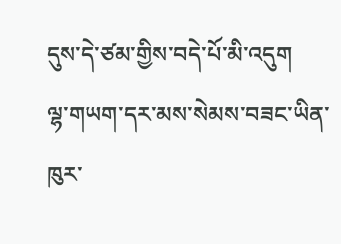དུས་དེ་ཙམ་གྱིས་བདེ་པོ་མི་འདུག
ལྷ་གཡག་དར་མས་སེམས་བཟང་ཡིན་ཁུར་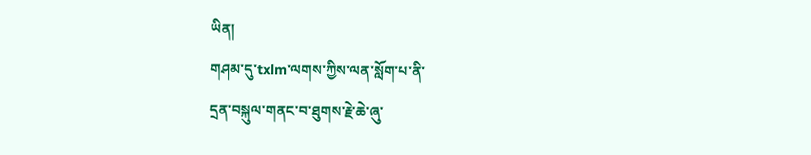ཡིན།
གཤམ་དུ་txlm་ལགས་ཀྱིས་ལན་སློག་པ་ནི་
དྲན་བསྐུལ་གནང་བ་ཐུགས་རྗེ་ཆེ་ཞུ་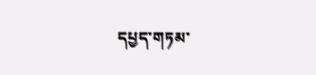དཔྱད་གཏམ་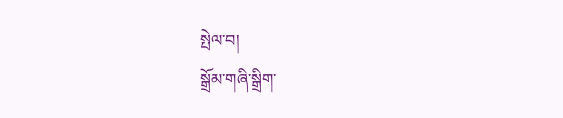སྤེལ་བ།
སྒྲོམ་གཞི་སྒྲིག་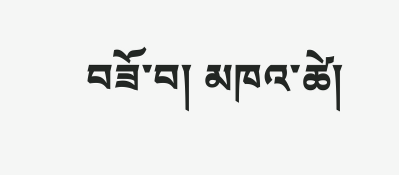བཟོ་བ། མཁའ་ཚེ།